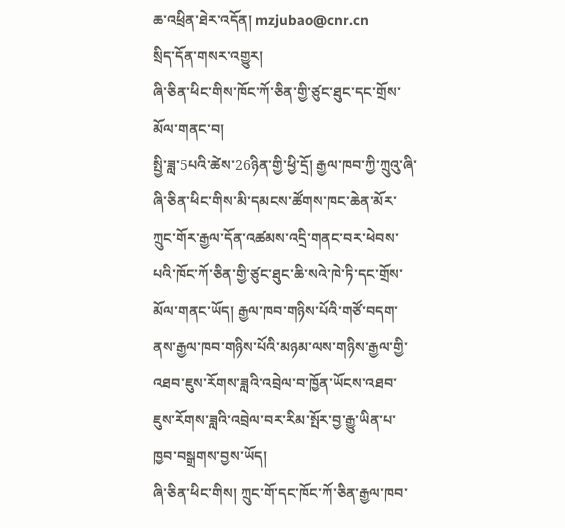ཆ་འཕྲིན་ཐེར་འདོན། mzjubao@cnr.cn
སྲིད་དོན་གསར་འགྱུར།
ཞི་ཅིན་ཕིང་གིས་ཁོང་ཀོ་ཅིན་གྱི་ཙུང་ཐུང་དང་གྲོས་མོལ་གནང་བ།
སྤྱི་ཟླ་5པའི་ཚེས་26ཉིན་གྱི་ཕྱི་དྲོ། རྒྱལ་ཁབ་ཀྱི་ཀྲུའུ་ཞི་ཞི་ཅིན་ཕིང་གིས་མི་དམངས་ཚོགས་ཁང་ཆེན་མོར་ཀྲུང་གོར་རྒྱལ་དོན་འཚམས་འདྲི་གནང་བར་ཕེབས་པའི་ཁོང་ཀོ་ཅིན་གྱི་ཙུང་ཐུང་ཆི་སའེ་ཁེ་ཏི་དང་གྲོས་མོལ་གནང་ཡོད། རྒྱལ་ཁབ་གཉིས་པོའི་གཙོ་བདག་ནས་རྒྱལ་ཁབ་གཉིས་པོའི་མཉམ་ལས་གཉིས་རྒྱལ་གྱི་འཐབ་ཇུས་རོགས་ཟླའི་འབྲེལ་བ་ཁྱོན་ཡོངས་འཐབ་ཇུས་རོགས་ཟླའི་འབྲེལ་བར་རིམ་སྤོར་བྱ་རྒྱུ་ཡིན་པ་ཁྱབ་བསྒྲགས་བྱས་ཡོད།
ཞི་ཅིན་ཕིང་གིས། ཀྲུང་གོ་དང་ཁོང་ཀོ་ཅིན་རྒྱལ་ཁབ་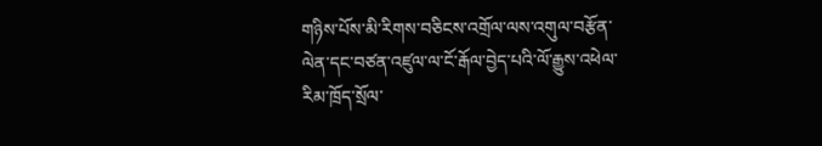གཉིས་པོས་མི་རིགས་བཅིངས་འགྲོལ་ལས་འགུལ་བརྩོན་ལེན་དང་བཙན་འཛུལ་ལ་ངོ་རྒོལ་བྱེད་པའི་ལོ་རྒྱུས་འཕེལ་རིམ་ཁྲོད་སྲོལ་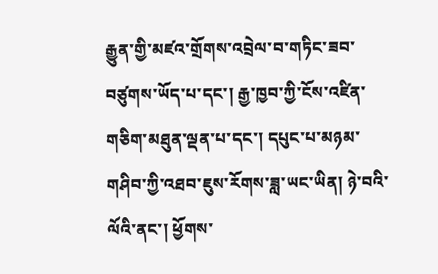རྒྱུན་གྱི་མཛའ་གྲོགས་འབྲེལ་བ་གཏིང་ཟབ་བཙུགས་ཡོད་པ་དང་། རྒྱ་ཁྱབ་ཀྱི་ངོས་འཛིན་གཅིག་མཐུན་ལྡན་པ་དང་། དཔུང་པ་མཉམ་གཤིབ་ཀྱི་འཐབ་ཇུས་རོགས་ཟླ་ཡང་ཡིན། ཉེ་བའི་ལོའི་ནང་། ཕྱོགས་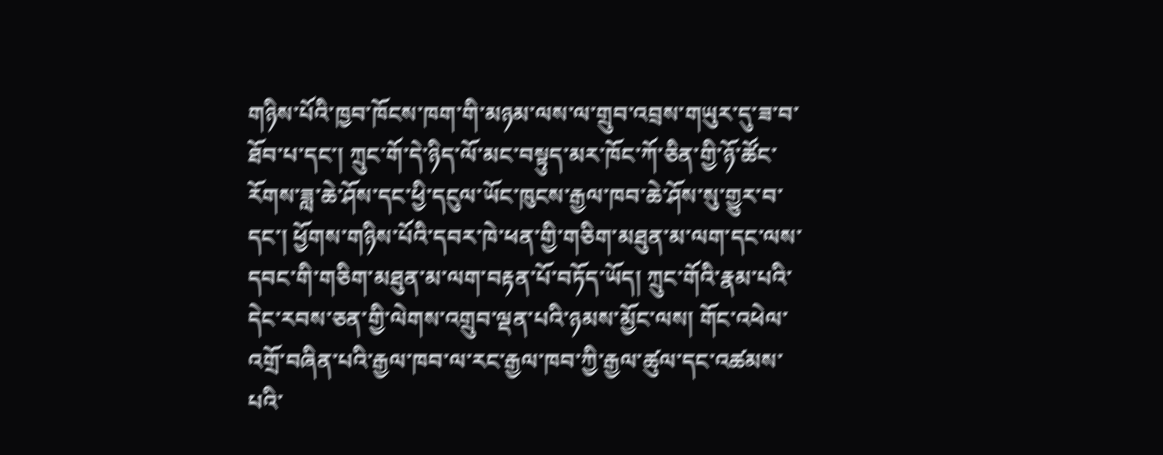གཉིས་པོའི་ཁྱབ་ཁོངས་ཁག་གི་མཉམ་ལས་ལ་གྲུབ་འབྲས་གཡུར་དུ་ཟ་བ་ཐོབ་པ་དང་། ཀྲུང་གོ་དེ་ཉིད་ལོ་མང་བསྟུད་མར་ཁོང་ཀོ་ཅིན་གྱི་ཉོ་ཚོང་རོགས་ཟླ་ཆེ་ཤོས་དང་ཕྱི་དངུལ་ཡོང་ཁུངས་རྒྱལ་ཁབ་ཆེ་ཤོས་སུ་གྱུར་བ་དང་། ཕྱོགས་གཉིས་པོའི་དབར་ཁེ་ཕན་གྱི་གཅིག་མཐུན་མ་ལག་དང་ལས་དབང་གི་གཅིག་མཐུན་མ་ལག་བརྟན་པོ་བཏོད་ཡོད། ཀྲུང་གོའི་རྣམ་པའི་དེང་རབས་ཅན་གྱི་ལེགས་འགྲུབ་ལྡན་པའི་ཉམས་མྱོང་ལས། གོང་འཕེལ་འགྲོ་བཞིན་པའི་རྒྱལ་ཁབ་ལ་རང་རྒྱལ་ཁབ་ཀྱི་རྒྱལ་ཚུལ་དང་འཚམས་པའི་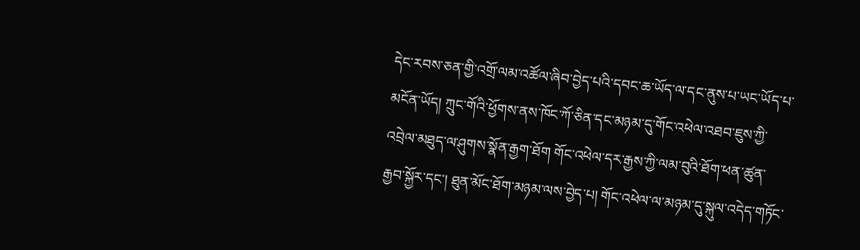དེང་རབས་ཅན་གྱི་འགྲོ་ལམ་འཚོལ་ཞིབ་བྱེད་པའི་དབང་ཆ་ཡོད་ལ་དང་ནུས་པ་ཡང་ཡོད་པ་མངོན་ཡོད། ཀྲུང་གོའི་ཕྱོགས་ནས་ཁོང་ཀོ་ཅིན་དང་མཉམ་དུ་གོང་འཕེལ་འཐབ་ཇུས་ཀྱི་འབྲེལ་མཐུད་ལ་ཤུགས་སྣོན་རྒྱག་ཐོག གོང་འཕེལ་དར་རྒྱས་ཀྱི་ལམ་བུའི་ཐོག་ཕན་ཚུན་རྒྱབ་སྐྱོར་དང་། ཐུན་མོང་ཐོག་མཉམ་ལས་བྱེད་པ། གོང་འཕེལ་ལ་མཉམ་དུ་སྐུལ་འདེད་གཏོང་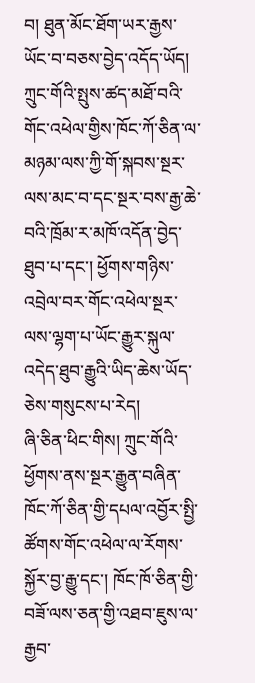བ། ཐུན་མོང་ཐོག་ཡར་རྒྱས་ཡོང་བ་བཅས་བྱེད་འདོད་ཡོད། ཀྲུང་གོའི་སྤུས་ཚད་མཐོ་བའི་གོང་འཕེལ་གྱིས་ཁོང་ཀོ་ཅིན་ལ་མཉམ་ལས་ཀྱི་གོ་སྐབས་སྔར་ལས་མང་བ་དང་སྔར་བས་རྒྱ་ཆེ་བའི་ཁྲོམ་ར་མཁོ་འདོན་བྱེད་ཐུབ་པ་དང་། ཕྱོགས་གཉིས་འབྲེལ་བར་གོང་འཕེལ་སྔར་ལས་ལྷག་པ་ཡོང་རྒྱུར་སྐུལ་འདེད་ཐུབ་རྒྱུའི་ཡིད་ཆེས་ཡོད་ཅེས་གསུངས་པ་རེད།
ཞི་ཅིན་ཕིང་གིས། ཀྲུང་གོའི་ཕྱོགས་ནས་སྔར་རྒྱུན་བཞིན་ཁོང་ཀོ་ཅིན་གྱི་དཔལ་འབྱོར་སྤྱི་ཚོགས་གོང་འཕེལ་ལ་རོགས་སྐྱོར་བྱ་རྒྱུ་དང་། ཁོང་ཁོ་ཅིན་གྱི་བཟོ་ལས་ཅན་གྱི་འཐབ་ཇུས་ལ་རྒྱབ་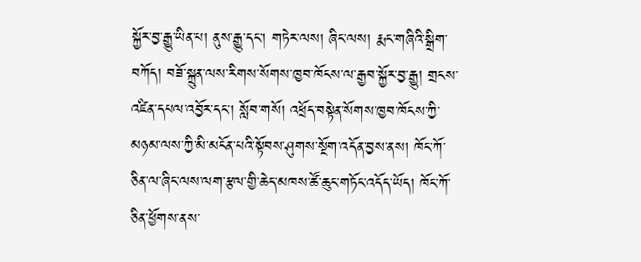སྐྱོར་བྱ་རྒྱུ་ཡིན་པ། ནུས་རྒྱུ་དང་། གཏེར་ལས། ཞིང་ལས། རྨང་གཞིའི་སྒྲིག་བཀོད། བཟོ་སྐྲུན་ལས་རིགས་སོགས་ཁྱབ་ཁོངས་ལ་རྒྱབ་སྐྱོར་བྱ་རྒྱུ། གྲངས་འཛིན་དཔལ་འབྱོར་དང་། སློབ་གསོ། འཕྲོད་བསྟེན་སོགས་ཁྱབ་ཁོངས་ཀྱི་མཉམ་ལས་ཀྱི་མི་མངོན་པའི་སྟོབས་ཤུགས་སྔོག་འདོན་བྱས་ནས། ཁོང་ཀོ་ཅིན་ལ་ཞིང་ལས་ལག་རྩལ་གྱི་ཆེད་མཁས་ཚོ་ཆུང་གཏོང་འདོད་ཡོད། ཁོང་ཀོ་ཅིན་ཕྱོགས་ནས་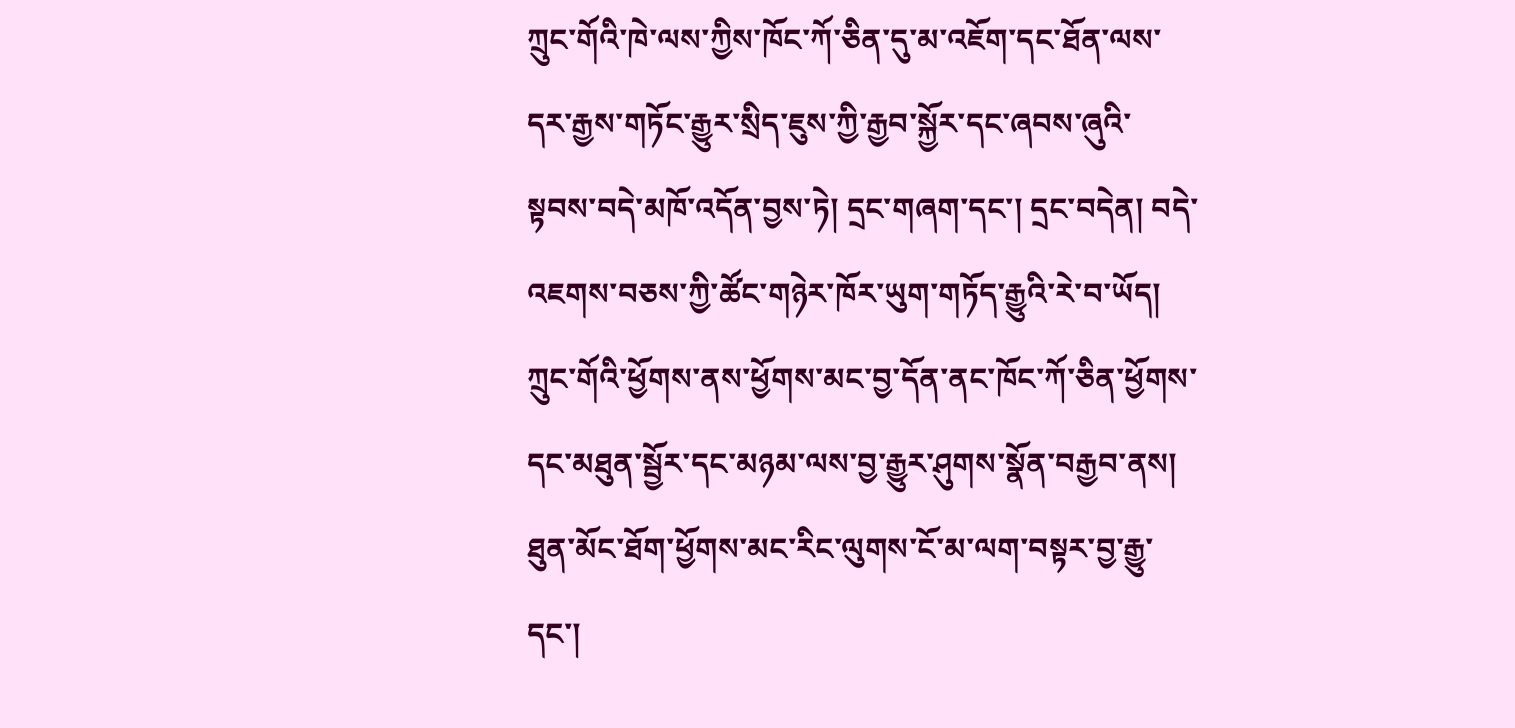ཀྲུང་གོའི་ཁེ་ལས་ཀྱིས་ཁོང་ཀོ་ཅིན་དུ་མ་འཇོག་དང་ཐོན་ལས་དར་རྒྱས་གཏོང་རྒྱུར་སྲིད་ཇུས་ཀྱི་རྒྱབ་སྐྱོར་དང་ཞབས་ཞུའི་སྟབས་བདེ་མཁོ་འདོན་བྱས་ཏེ། དྲང་གཞག་དང་། དྲང་བདེན། བདེ་འཇགས་བཅས་ཀྱི་ཚོང་གཉེར་ཁོར་ཡུག་གཏོད་རྒྱུའི་རེ་བ་ཡོད། ཀྲུང་གོའི་ཕྱོགས་ནས་ཕྱོགས་མང་བྱ་དོན་ནང་ཁོང་ཀོ་ཅིན་ཕྱོགས་དང་མཐུན་སྦྱོར་དང་མཉམ་ལས་བྱ་རྒྱུར་ཤུགས་སྣོན་བརྒྱབ་ནས། ཐུན་མོང་ཐོག་ཕྱོགས་མང་རིང་ལུགས་ངོ་མ་ལག་བསྟར་བྱ་རྒྱུ་དང་།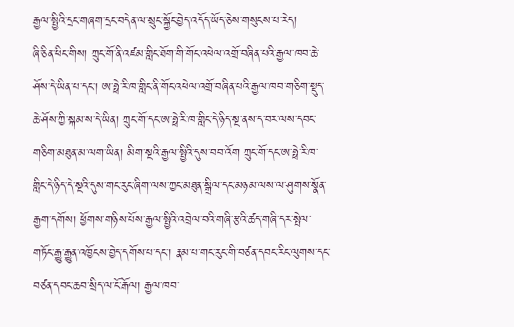རྒྱལ་སྤྱིའི་དྲང་གཞག་དྲང་བདེན་ལ་སྲུང་སྐྱོང་བྱེད་འདོད་ཡོད་ཅེས་གསུངས་པ་རེད།
ཞི་ཅིན་ཕིང་གིས། ཀྲུང་གོ་ནི་འཛམ་གླིང་ཐོག་གི་གོང་འཕེལ་འགྲོ་བཞིན་པའི་རྒྱལ་ཁབ་ཆེ་ཤོས་དེ་ཡིན་པ་དང་། ཨ་ཧྥེ་རི་ཁ་གླིང་ནི་གོང་འཕེལ་འགྲོ་བཞིན་པའི་རྒྱལ་ཁབ་གཅིག་སྡུད་ཆེ་ཤོས་ཀྱི་སྐམ་ས་དེ་ཡིན། ཀྲུང་གོ་དང་ཨ་ཧྥེ་རི་ཁ་གླིང་དེ་ཉིད་སྔ་ནས་ད་བར་ལས་དབང་གཅིག་མཐུན་མ་ལག་ཡིན། མིག་སྔའི་རྒྱལ་སྤྱིའི་དུས་བབ་འོག ཀྲུང་གོ་དང་ཨ་ཧྥེ་རི་ཁ་གླིང་དེ་ཉིད་དེ་སྔའི་དུས་གང་རུང་ཞིག་ལས་ཀྱང་མཐུན་སྒྲིལ་དང་མཉམ་ལས་ལ་ཤུགས་སྣོན་རྒྱག་དགོས། ཕྱོགས་གཉིས་པོས་རྒྱལ་སྤྱིའི་འབྲེལ་བའི་གཞི་རྩའི་ཚད་གཞི་དར་སྤེལ་གཏོང་རྒྱུ་རྒྱུན་འཁྱོངས་བྱེད་དགོས་པ་དང་། རྣམ་པ་གང་རུང་གི་བཙན་དབང་རིང་ལུགས་དང་བཙན་དབང་ཆབ་སྲིད་ལ་ངོ་རྒོལ། རྒྱལ་ཁབ་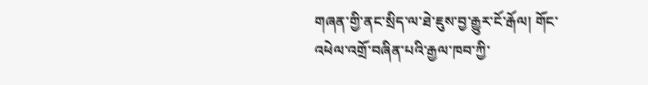གཞན་གྱི་ནང་སྲིད་ལ་ཐེ་ཇུས་བྱ་རྒྱུར་ངོ་རྒོལ། གོང་འཕེལ་འགྲོ་བཞིན་པའི་རྒྱལ་ཁབ་ཀྱི་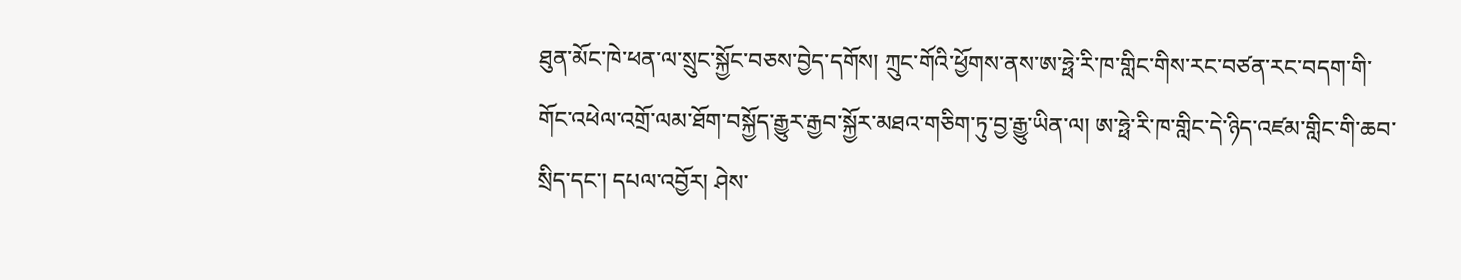ཐུན་མོང་ཁེ་ཕན་ལ་སྲུང་སྐྱོང་བཅས་བྱེད་དགོས། ཀྲུང་གོའི་ཕྱོགས་ནས་ཨ་ཧྥེ་རི་ཁ་གླིང་གིས་རང་བཙན་རང་བདག་གི་གོང་འཕེལ་འགྲོ་ལམ་ཐོག་བསྐྱོད་རྒྱུར་རྒྱབ་སྐྱོར་མཐའ་གཅིག་ཏུ་བྱ་རྒྱུ་ཡིན་ལ། ཨ་ཧྥེ་རི་ཁ་གླིང་དེ་ཉིད་འཛམ་གླིང་གི་ཆབ་སྲིད་དང་། དཔལ་འབྱོར། ཤེས་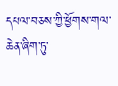དཔལ་བཅས་ཀྱི་ཕྱོགས་གལ་ཆེན་ཞིག་ཏུ་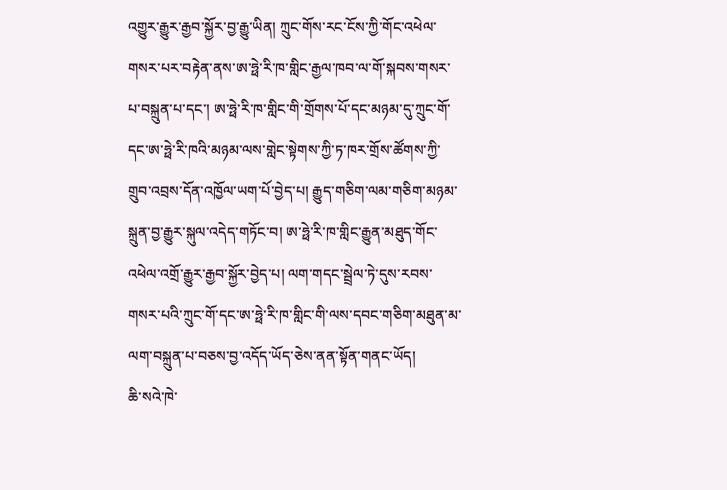འགྱུར་རྒྱུར་རྒྱབ་སྐྱོར་བྱ་རྒྱུ་ཡིན། ཀྲུང་གོས་རང་ངོས་ཀྱི་གོང་འཕེལ་གསར་པར་བརྟེན་ནས་ཨ་ཧྥེ་རི་ཁ་གླིང་རྒྱལ་ཁབ་ལ་གོ་སྐབས་གསར་པ་བསྐྲུན་པ་དང་། ཨ་ཧྥེ་རི་ཁ་གླིང་གི་གྲོགས་པོ་དང་མཉམ་དུ་ཀྲུང་གོ་དང་ཨ་ཧྥེ་རི་ཁའི་མཉམ་ལས་གླེང་སྟེགས་ཀྱི་ཏ་ཁར་གྲོས་ཚོགས་ཀྱི་གྲུབ་འབྲས་དོན་འཁྱོལ་ཡག་པོ་བྱེད་པ། རྒྱུད་གཅིག་ལམ་གཅིག་མཉམ་སྐྲུན་བྱ་རྒྱུར་སྐུལ་འདེད་གཏོང་བ། ཨ་ཧྥེ་རི་ཁ་གླིང་རྒྱུན་མཐུད་གོང་འཕེལ་འགྲོ་རྒྱུར་རྒྱབ་སྐྱོར་བྱེད་པ། ལག་གདང་སྦྲེལ་ཏེ་དུས་རབས་གསར་པའི་ཀྲུང་གོ་དང་ཨ་ཧྥེ་རི་ཁ་གླིང་གི་ལས་དབང་གཅིག་མཐུན་མ་ལག་བསྐྲུན་པ་བཅས་བྱ་འདོད་ཡོད་ཅེས་ནན་སྟོན་གནང་ཡོད།
ཆི་སའེ་ཁེ་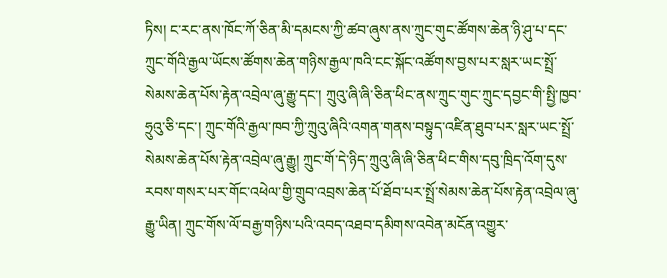ཏིས། ང་རང་ནས་ཁོང་ཀོ་ཅིན་མི་དམངས་ཀྱི་ཚབ་ཞུས་ནས་ཀྲུང་གུང་ཚོགས་ཆེན་ཉི་ཤུ་པ་དང་ཀྲུང་གོའི་རྒྱལ་ཡོངས་ཚོགས་ཆེན་གཉིས་རྒྱལ་ཁའི་ངང་སྐོང་འཚོགས་བྱས་པར་སླར་ཡང་སྤྲོ་སེམས་ཆེན་པོས་རྟེན་འབྲེལ་ཞུ་རྒྱུ་དང་། ཀྲུའུ་ཞི་ཞི་ཅིན་ཕིང་ནས་ཀྲུང་གུང་ཀྲུང་དབྱང་གི་སྤྱི་ཁྱབ་ཧྲུའུ་ཅི་དང་། ཀྲུང་གོའི་རྒྱལ་ཁབ་ཀྱི་ཀྲུའུ་ཞིའི་འགན་གནས་བསྟུད་འཛིན་ཐུབ་པར་སླར་ཡང་སྤྲོ་སེམས་ཆེན་པོས་རྟེན་འབྲེལ་ཞུ་རྒྱུ། ཀྲུང་གོ་དེ་ཉིད་ཀྲུའུ་ཞི་ཞི་ཅིན་ཕིང་གིས་དབུ་ཁྲིད་འོག་དུས་རབས་གསར་པར་གོང་འཕེལ་གྱི་གྲུབ་འབྲས་ཆེན་པོ་ཐོབ་པར་སྤྲོ་སེམས་ཆེན་པོས་རྟེན་འབྲེལ་ཞུ་རྒྱུ་ཡིན། ཀྲུང་གོས་ལོ་བརྒྱ་གཉིས་པའི་འབད་འཐབ་དམིགས་འབེན་མངོན་འགྱུར་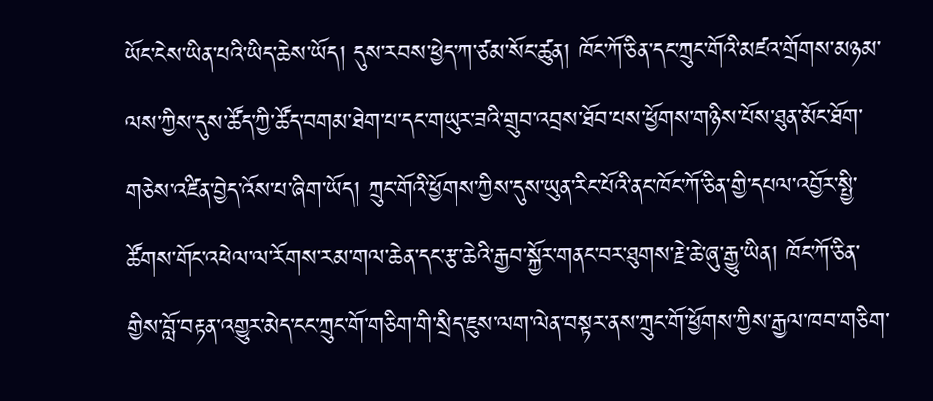ཡོང་ངེས་ཡིན་པའི་ཡིད་ཆེས་ཡོད། དུས་རབས་ཕྱེད་ཀ་ཙམ་སོང་ཚུན། ཁོང་ཀོ་ཅིན་དང་ཀྲུང་གོའི་མཛའ་གྲོགས་མཉམ་ལས་ཀྱིས་དུས་ཚོད་ཀྱི་ཚོད་བགམ་ཐེག་པ་དང་གཡུར་ཟའི་གྲུབ་འབྲས་ཐོབ་པས་ཕྱོགས་གཉིས་པོས་ཐུན་མོང་ཐོག་གཅེས་འཛིན་བྱེད་འོས་པ་ཞིག་ཡོད། ཀྲུང་གོའི་ཕྱོགས་ཀྱིས་དུས་ཡུན་རིང་པོའི་ནང་ཁོང་ཀོ་ཅིན་གྱི་དཔལ་འབྱོར་སྤྱི་ཚོགས་གོང་འཕེལ་ལ་རོགས་རམ་གལ་ཆེན་དང་རྩ་ཆེའི་རྒྱབ་སྐྱོར་གནང་བར་ཐུགས་རྗེ་ཆེ་ཞུ་རྒྱུ་ཡིན། ཁོང་ཀོ་ཅིན་གྱིས་བློ་བརྟན་འགྱུར་མེད་ངང་ཀྲུང་གོ་གཅིག་གི་སྲིད་ཇུས་ལག་ལེན་བསྟར་ནས་ཀྲུང་གོ་ཕྱོགས་ཀྱིས་རྒྱལ་ཁབ་གཅིག་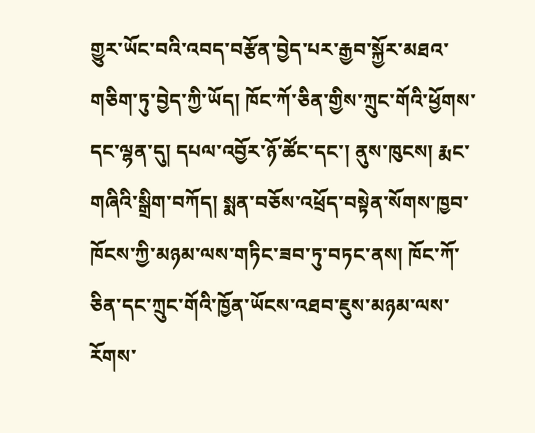གྱུར་ཡོང་བའི་འབད་བརྩོན་བྱེད་པར་རྒྱབ་སྐྱོར་མཐའ་གཅིག་ཏུ་བྱེད་ཀྱི་ཡོད། ཁོང་ཀོ་ཅིན་གྱིས་ཀྲུང་གོའི་ཕྱོགས་དང་ལྷན་དུ། དཔལ་འབྱོར་ཉོ་ཚོང་དང་། ནུས་ཁུངས། རྨང་གཞིའི་སྒྲིག་བཀོད། སྨན་བཅོས་འཕྲོད་བསྟེན་སོགས་ཁྱབ་ཁོངས་ཀྱི་མཉམ་ལས་གཏིང་ཟབ་ཏུ་བཏང་ནས། ཁོང་ཀོ་ཅིན་དང་ཀྲུང་གོའི་ཁྱོན་ཡོངས་འཐབ་ཇུས་མཉམ་ལས་རོགས་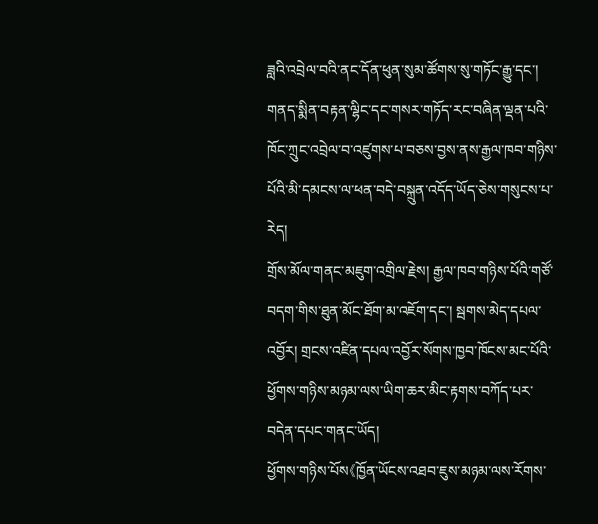ཟླའི་འབྲེལ་བའི་ནང་དོན་ཕུན་སུམ་ཚོགས་སུ་གཏོང་རྒྱུ་དང་། གནད་སྨིན་བརྟན་ལྷིང་དང་གསར་གཏོད་རང་བཞིན་ལྡན་པའི་ཁོང་ཀྲུང་འབྲེལ་བ་འཛུགས་པ་བཅས་བྱས་ནས་རྒྱལ་ཁབ་གཉིས་པོའི་མི་དམངས་ལ་ཕན་བདེ་བསྐྲུན་འདོད་ཡོད་ཅེས་གསུངས་པ་རེད།
གྲོས་མོལ་གནང་མཇུག་འགྲིལ་རྗེས། རྒྱལ་ཁབ་གཉིས་པོའི་གཙོ་བདག་གིས་ཐུན་མོང་ཐོག་མ་འཇོག་དང་། སྦགས་མེད་དཔལ་འབྱོར། གྲངས་འཛིན་དཔལ་འབྱོར་སོགས་ཁྱབ་ཁོངས་མང་པོའི་ཕྱོགས་གཉིས་མཉམ་ལས་ཡིག་ཆར་མིང་རྟགས་བཀོད་པར་བདེན་དཔང་གནང་ཡོད།
ཕྱོགས་གཉིས་པོས《ཁྱོན་ཡོངས་འཐབ་ཇུས་མཉམ་ལས་རོགས་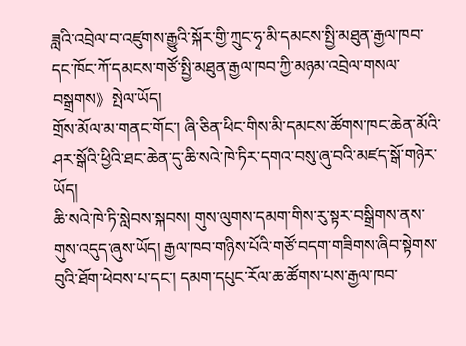ཟླའི་འབྲེལ་བ་འཛུགས་རྒྱུའི་སྐོར་གྱི་ཀྲུང་ཧྭ་མི་དམངས་སྤྱི་མཐུན་རྒྱལ་ཁབ་དང་ཁོང་ཀོ་དམངས་གཙོ་སྤྱི་མཐུན་རྒྱལ་ཁབ་ཀྱི་མཉམ་འབྲེལ་གསལ་བསྒྲགས》སྤེལ་ཡོད།
གྲོས་མོལ་མ་གནང་གོང་། ཞི་ཅིན་ཕིང་གིས་མི་དམངས་ཚོགས་ཁང་ཆེན་མོའི་ཤར་སྒོའི་ཕྱིའི་ཐང་ཆེན་དུ་ཆི་སའེ་ཁེ་ཏིར་དགའ་བསུ་ཞུ་བའི་མཛད་སྒོ་གཉེར་ཡོད།
ཆི་སའེ་ཁེ་ཏི་སླེབས་སྐབས། གུས་ལུགས་དམག་གིས་རུ་སྟར་བསྒྲིགས་ནས་གུས་འདུད་ཞུས་ཡོད། རྒྱལ་ཁབ་གཉིས་པོའི་གཙོ་བདག་གཟིགས་ཞིབ་སྟེགས་བུའི་ཐོག་ཕེབས་པ་དང་། དམག་དཔུང་རོལ་ཆ་ཚོགས་པས་རྒྱལ་ཁབ་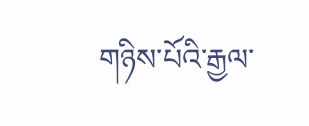གཉིས་པོའི་རྒྱལ་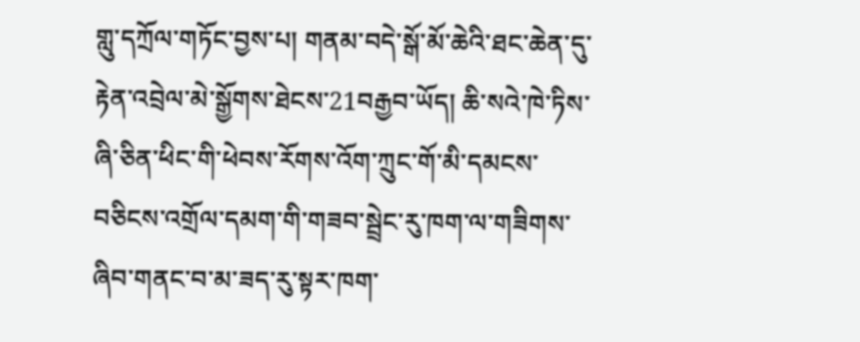གླུ་དཀྲོལ་གཏོང་བྱས་པ། གནམ་བདེ་སྒོ་མོ་ཆེའི་ཐང་ཆེན་དུ་རྟེན་འབྲེལ་མེ་སྒྱོགས་ཐེངས་21བརྒྱབ་ཡོད། ཆི་སའེ་ཁེ་ཏིས་ཞི་ཅིན་ཕིང་གི་ཕེབས་རོགས་འོག་ཀྲུང་གོ་མི་དམངས་བཅིངས་འགྲོལ་དམག་གི་གཟབ་སྦྲེང་རུ་ཁག་ལ་གཟིགས་ཞིབ་གནང་བ་མ་ཟད་རུ་སྟར་ཁག་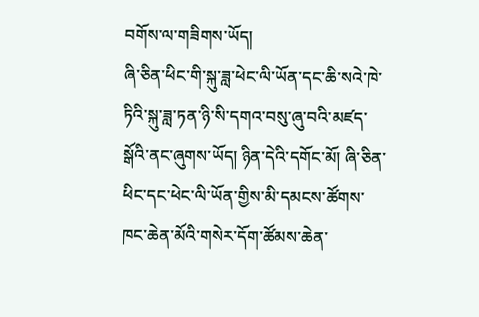བགོས་ལ་གཟིགས་ཡོད།
ཞི་ཅིན་ཕིང་གི་སྐུ་ཟླ་ཕེང་ལི་ཡོན་དང་ཆི་སའེ་ཁེ་ཏིའི་སྐུ་ཟླ་ཏན་ཉི་སི་དགའ་བསུ་ཞུ་བའི་མཛད་སྒོའི་ནང་ཞུགས་ཡོད། ཉིན་དེའི་དགོང་མོ། ཞི་ཅིན་ཕིང་དང་ཕེང་ལི་ཡོན་གྱིས་མི་དམངས་ཚོགས་ཁང་ཆེན་མོའི་གསེར་དོག་ཚོམས་ཆེན་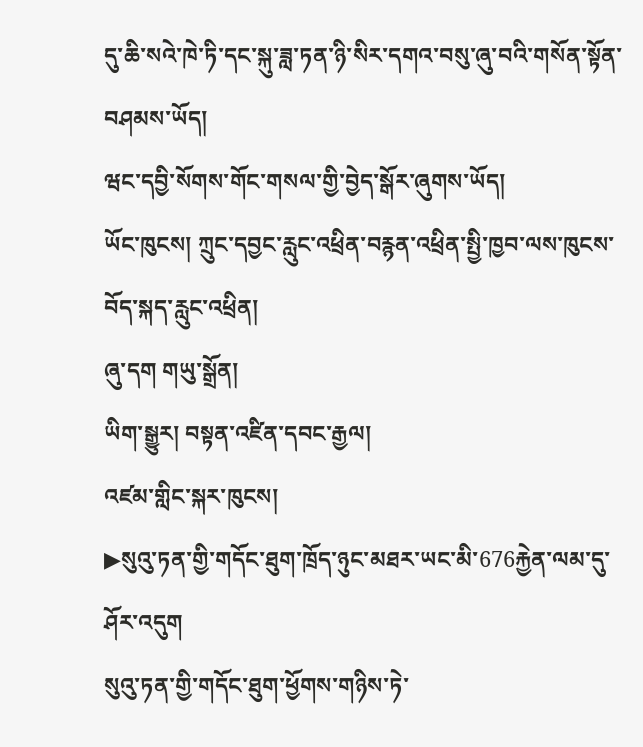དུ་ཆི་སའེ་ཁེ་ཏི་དང་སྐུ་ཟླ་ཏན་ཉི་སིར་དགའ་བསུ་ཞུ་བའི་གསོན་སྟོན་བཤམས་ཡོད།
ཝང་དབྱི་སོགས་གོང་གསལ་གྱི་བྱེད་སྒོར་ཞུགས་ཡོད།
ཡོང་ཁུངས། ཀྲུང་དབྱང་རླུང་འཕྲིན་བརྙན་འཕྲིན་སྤྱི་ཁྱབ་ལས་ཁུངས་བོད་སྐད་རླུང་འཕྲིན།
ཞུ་དག གཡུ་སྒྲོན།
ཡིག་སྒྱུར། བསྟན་འཛིན་དབང་རྒྱལ།
འཛམ་གླིང་སྐར་ཁུངས།
▶སུའུ་ཏན་གྱི་གདོང་ཐུག་ཁྲོད་ཉུང་མཐར་ཡང་མི་676རྐྱེན་ལམ་དུ་ཤོར་འདུག
སུའུ་ཏན་གྱི་གདོང་ཐུག་ཕྱོགས་གཉིས་ཏེ་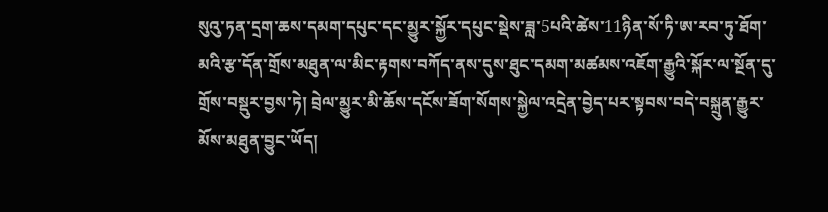སུའུ་ཏན་དྲག་ཆས་དམག་དཔུང་དང་མྱུར་སྐྱོར་དཔུང་སྡེས་ཟླ་5པའི་ཚེས་11ཉིན་སོ་ཏི་ཨ་རབ་ཏུ་ཐོག་མའི་རྩ་དོན་གྲོས་མཐུན་ལ་མིང་རྟགས་བཀོད་ནས་དུས་ཐུང་དམག་མཚམས་འཇོག་རྒྱུའི་སྐོར་ལ་སྔོན་དུ་གྲོས་བསྡུར་བྱས་ཏེ། བྲེལ་མྱུར་མི་ཆོས་དངོས་ཟོག་སོགས་སྐྱེལ་འདྲེན་བྱེད་པར་སྟབས་བདེ་བསྐྲུན་རྒྱུར་མོས་མཐུན་བྱུང་ཡོད།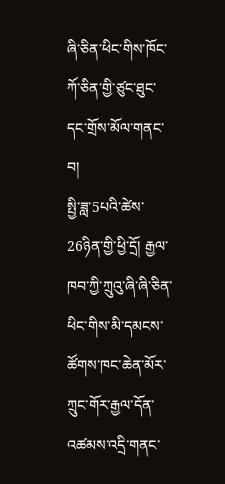ཞི་ཅིན་ཕིང་གིས་ཁོང་ཀོ་ཅིན་གྱི་ཙུང་ཐུང་དང་གྲོས་མོལ་གནང་བ།
སྤྱི་ཟླ་5པའི་ཚེས་26ཉིན་གྱི་ཕྱི་དྲོ། རྒྱལ་ཁབ་ཀྱི་ཀྲུའུ་ཞི་ཞི་ཅིན་ཕིང་གིས་མི་དམངས་ཚོགས་ཁང་ཆེན་མོར་ཀྲུང་གོར་རྒྱལ་དོན་འཚམས་འདྲི་གནང་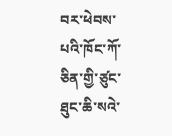བར་ཕེབས་པའི་ཁོང་ཀོ་ཅིན་གྱི་ཙུང་ཐུང་ཆི་སའེ་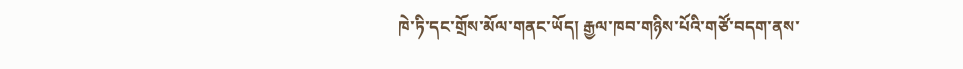ཁེ་ཏི་དང་གྲོས་མོལ་གནང་ཡོད། རྒྱལ་ཁབ་གཉིས་པོའི་གཙོ་བདག་ནས་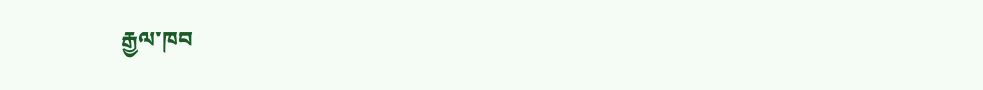རྒྱལ་ཁབ